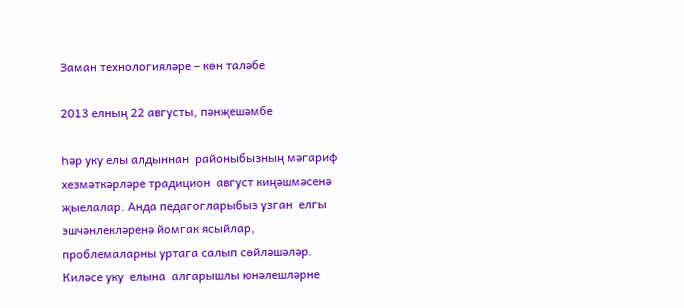Заман технологияләре – көн таләбе

2013 елның 22 августы, пәнҗешәмбе

Һәр уку елы алдыннан  районыбызның мәгариф хезмәткәрләре традицион  август киңәшмәсенә җыелалар. Анда педагогларыбыз узган  елгы эшчәнлекләренә йомгак ясыйлар, проблемаларны уртага салып сөйләшәләр. Киләсе уку  елына  алгарышлы юнәлешләрне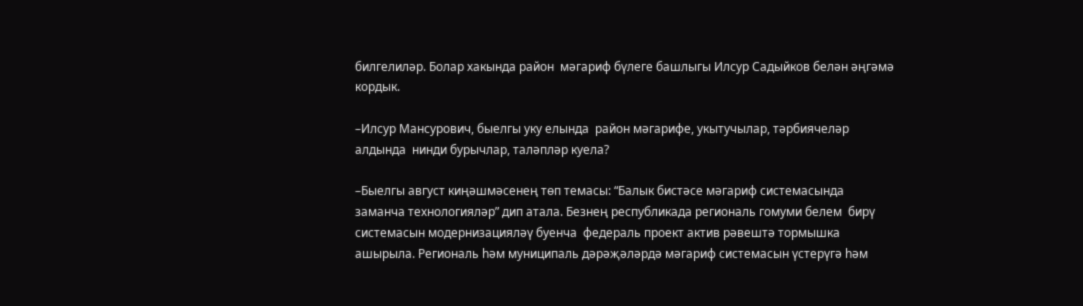билгелиләр. Болар хакында район  мәгариф бүлеге башлыгы Илсур Садыйков белән әңгәмә кордык.

–Илсур Мансурович, быелгы уку елында  район мәгарифе, укытучылар, тәрбиячеләр алдында  нинди бурычлар, таләпләр куела?

–Быелгы август киңәшмәсенең төп темасы: “Балык бистәсе мәгариф системасында заманча технологияләр” дип атала. Безнең республикада региональ гомуми белем  бирү системасын модернизацияләү буенча  федераль проект актив рәвештә тормышка ашырыла. Региональ һәм муниципаль дәрәҗәләрдә мәгариф системасын үстерүгә һәм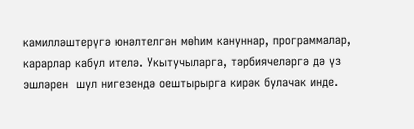камилләштерүгә юнәлтелгән мөһим кануннар, программалар, карарлар кабул ителә. Укытучыларга, тәрбиячеләргә дә үз эшләрен  шул нигезендә оештырырга кирәк булачак инде.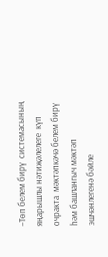–Төп белем бирү  системасының яңарышлы нәтиҗәлелеге  күп очракта  мәктәпкәчә белем бирү һәм башлангыч мәктәп эшчәнлегенә бәйле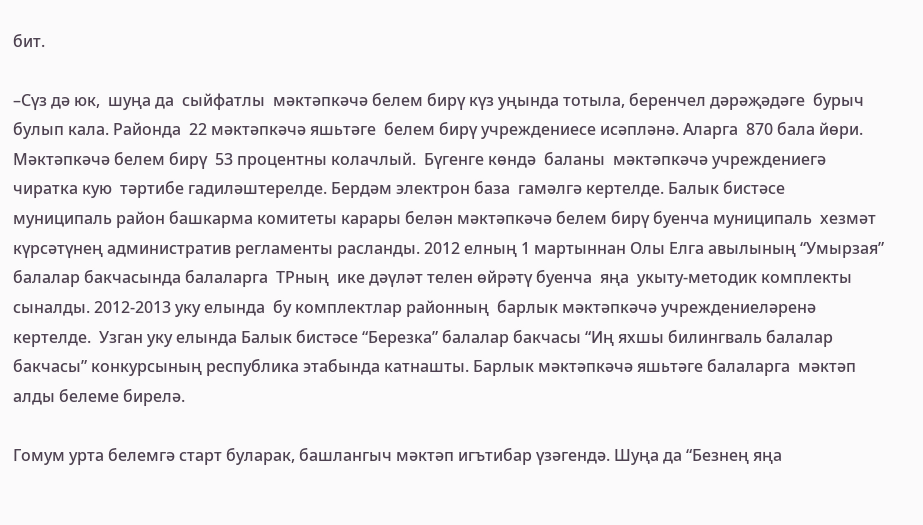бит.

–Сүз дә юк,  шуңа да  сыйфатлы  мәктәпкәчә белем бирү күз уңында тотыла, беренчел дәрәҗәдәге  бурыч булып кала. Районда  22 мәктәпкәчә яшьтәге  белем бирү учреждениесе исәпләнә. Аларга  870 бала йөри. Мәктәпкәчә белем бирү  53 процентны колачлый.  Бүгенге көндә  баланы  мәктәпкәчә учреждениегә чиратка кую  тәртибе гадиләштерелде. Бердәм электрон база  гамәлгә кертелде. Балык бистәсе муниципаль район башкарма комитеты карары белән мәктәпкәчә белем бирү буенча муниципаль  хезмәт күрсәтүнең административ регламенты расланды. 2012 елның 1 мартыннан Олы Елга авылының “Умырзая” балалар бакчасында балаларга  ТРның  ике дәүләт телен өйрәтү буенча  яңа  укыту-методик комплекты сыналды. 2012-2013 уку елында  бу комплектлар районның  барлык мәктәпкәчә учреждениеләренә кертелде.  Узган уку елында Балык бистәсе “Березка” балалар бакчасы “Иң яхшы билингваль балалар бакчасы” конкурсының республика этабында катнашты. Барлык мәктәпкәчә яшьтәге балаларга  мәктәп алды белеме бирелә.

Гомум урта белемгә старт буларак, башлангыч мәктәп игътибар үзәгендә. Шуңа да “Безнең яңа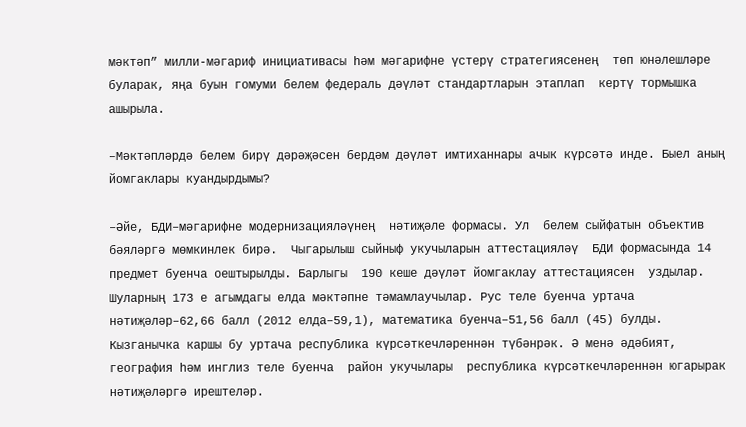мәктәп” милли-мәгариф инициативасы һәм мәгарифне үстерү стратегиясенең  төп юнәлешләре буларак, яңа буын гомуми белем федераль дәүләт стандартларын этаплап  кертү тормышка ашырыла.

–Мәктәпләрдә белем бирү дәрәҗәсен бердәм дәүләт имтиханнары ачык күрсәтә инде. Быел аның йомгаклары куандырдымы?

–Әйе, БДИ–мәгарифне модернизацияләүнең  нәтиҗәле формасы. Ул  белем сыйфатын объектив бәяләргә мөмкинлек бирә.  Чыгарылыш сыйныф укучыларын аттестацияләү  БДИ формасында 14 предмет буенча оештырылды. Барлыгы  190 кеше дәүләт йомгаклау аттестациясен  уздылар. Шуларның 173 е агымдагы елда мәктәпне тәмамлаучылар. Рус теле буенча уртача нәтиҗәләр–62,66 балл (2012 елда–59,1), математика буенча–51,56 балл (45) булды.  Кызганычка каршы бу уртача республика күрсәткечләреннән түбәнрәк. Ә менә әдәбият, география һәм инглиз теле буенча  район укучылары  республика күрсәткечләреннән югарырак нәтиҗәләргә ирештеләр.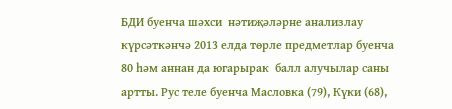БДИ буенча шәхси  нәтиҗәләрне анализлау  күрсәткәнчә 2013 елда төрле предметлар буенча 80 һәм аннан да югарырак  балл алучылар саны  артты. Рус теле буенча Масловка (79), Күки (68),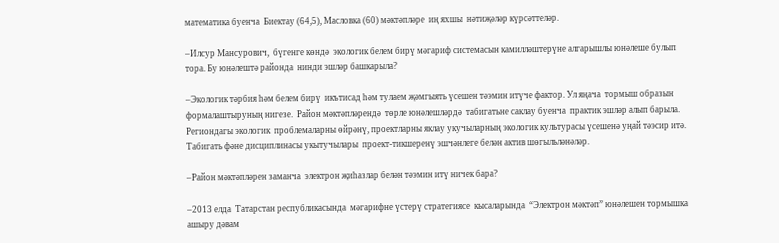математика буенча  Биектау (64,5), Масловка (60) мәктәпләре  иң яхшы  нәтиҗәләр күрсәттеләр.

–Илсур Мансурович,  бүгенге көндә  экологик белем бирү мәгариф системасын камилләштерүне алгарышлы юнәлеше булып тора. Бу юнәлештә районда  нинди эшләр башкарыла?

–Экологик тәрбия һәм белем бирү  икътисад һәм тулаем җәмгыять үсешен тәэмин итүче фактор. Ул яңача  тормыш образын формалаштыруның нигезе.  Район мәктәпләрендә  төрле юнәлешләрдә  табигатьне саклау буенча  практик эшләр алып барыла. Региондагы экологик  проблемаларны өйрәнү, проектларны яклау укучыларның экологик культурасы үсешенә уңай тәэсир итә. Табигать фәне дисциплинасы укытучылары  проект-тикшеренү эшчәнлеге белән актив шөгыльләнәләр.

–Район мәктәпләрен заманча  электрон җиһазлар белән тәэмин итү ничек бара?

–2013 елда  Татарстан республикасында  мәгарифне үстерү стратегиясе  кысаларында  “Электрон мәктәп” юнәлешен тормышка ашыру дәвам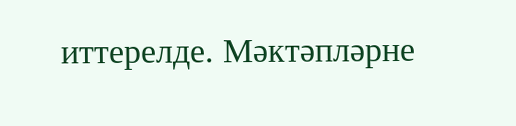иттерелде. Мәктәпләрне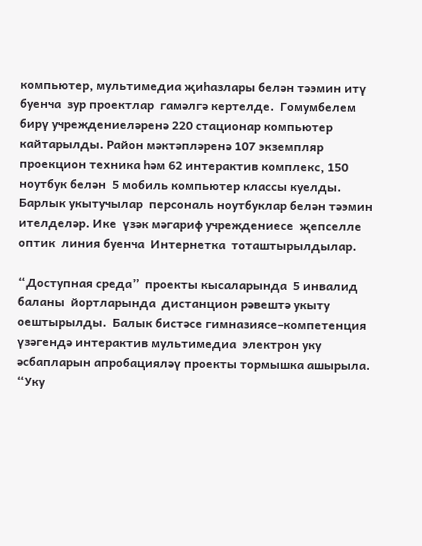компьютер, мультимедиа җиһазлары белән тәэмин итү буенча  зур проектлар  гамәлгә кертелде.  Гомумбелем бирү учреждениеләренә 220 стационар компьютер кайтарылды. Район мәктәпләренә 107 экземпляр  проекцион техника һәм 62 интерактив комплекс, 150 ноутбук белән  5 мобиль компьютер классы куелды. Барлык укытучылар  персональ ноутбуклар белән тәэмин ителделәр. Ике  үзәк мәгариф учреждениесе  җепселле оптик  линия буенча  Интернетка  тоташтырылдылар.

“Доступная среда”  проекты кысаларында  5 инвалид баланы  йортларында  дистанцион рәвештә укыту оештырылды.  Балык бистәсе гимназиясе–компетенция үзәгендә интерактив мультимедиа  электрон уку әсбапларын апробацияләү проекты тормышка ашырыла. “Уку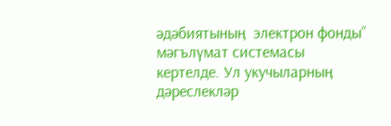әдәбиятының  электрон фонды” мәгълүмат системасы  кертелде. Ул укучыларның  дәреслекләр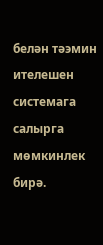белән тәэмин ителешен  системага салырга мөмкинлек бирә.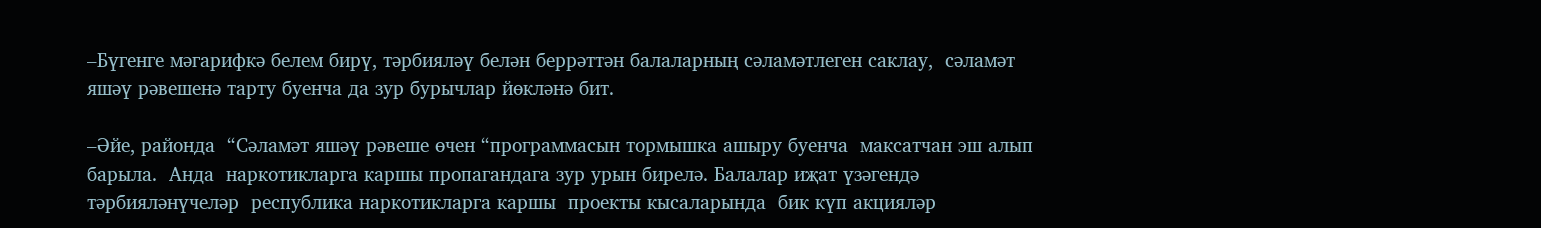–Бүгенге мәгарифкә белем бирү, тәрбияләү белән беррәттән балаларның сәламәтлеген саклау,  сәламәт яшәү рәвешенә тарту буенча да зур бурычлар йөкләнә бит.

–Әйе, районда  “Сәламәт яшәү рәвеше өчен “программасын тормышка ашыру буенча  максатчан эш алып барыла.  Анда  наркотикларга каршы пропагандага зур урын бирелә. Балалар иҗат үзәгендә тәрбияләнүчеләр  республика наркотикларга каршы  проекты кысаларында  бик күп акцияләр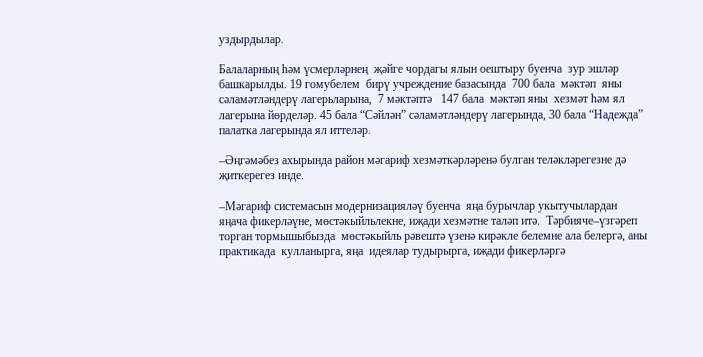уздырдылар.

Балаларның һәм үсмерләрнең  җәйге чордагы ялын оештыру буенча  зур эшләр башкарылды. 19 гомубелем  бирү учреждение базасында  700 бала  мәктәп  яны сәламәтләндерү лагерьларына,  7 мәктәптә   147 бала  мәктәп яны  хезмәт һәм ял лагерына йөрделәр. 45 бала “Сәйлән” сәламәтләндерү лагерында, 30 бала “Надежда” палатка лагерында ял иттеләр.

–Әңгәмәбез ахырында район мәгариф хезмәткәрләренә булган теләкләрегезне дә җиткерегез инде.

–Мәгариф системасын модернизацияләү буенча  яңа бурычлар укытучылардан яңача фикерләүне, мөстәкыйльлекне, иҗади хезмәтне таләп итә.  Тәрбияче–үзгәреп торган тормышыбызда  мөстәкыйль рәвештә үзенә кирәкле белемне ала белергә, аны практикада  кулланырга, яңа  идеялар тудырырга, иҗади фикерләргә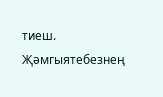тиеш.  Җәмгыятебезнең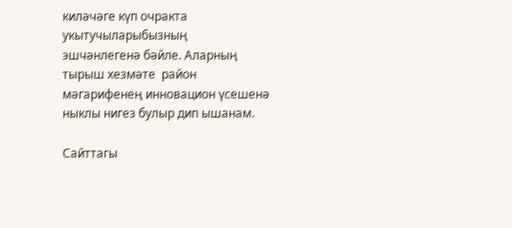киләчәге күп очракта  укытучыларыбызның  эшчәнлегенә бәйле. Аларның тырыш хезмәте  район мәгарифенең инновацион үсешенә ныклы нигез булыр дип ышанам.

Сайттагы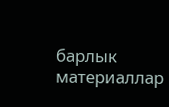барлык материаллар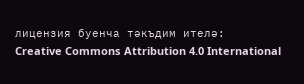лицензия буенча тәкъдим ителә:
Creative Commons Attribution 4.0 International